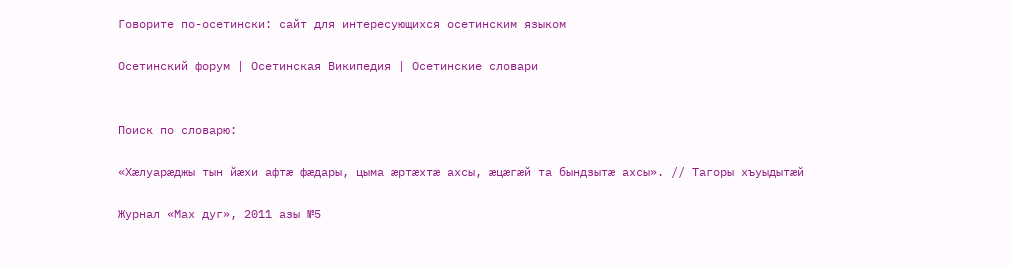Говорите по-осетински: сайт для интересующихся осетинским языком

Осетинский форум | Осетинская Википедия | Осетинские словари


Поиск по словарю:

«Хæлуарæджы тын йæхи афтæ фæдары, цыма æртæхтæ ахсы, æцæгæй та бындзытæ ахсы». // Тагоры хъуыдытæй

Журнал «Мах дуг», 2011 азы №5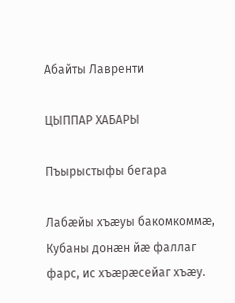Абайты Лавренти

ЦЫППАР ХАБАРЫ

Пъырыстыфы бегара

Лабæйы хъæуы бакомкоммæ, Кубаны донæн йæ фаллаг фарс, ис хъæрæсейаг хъæу.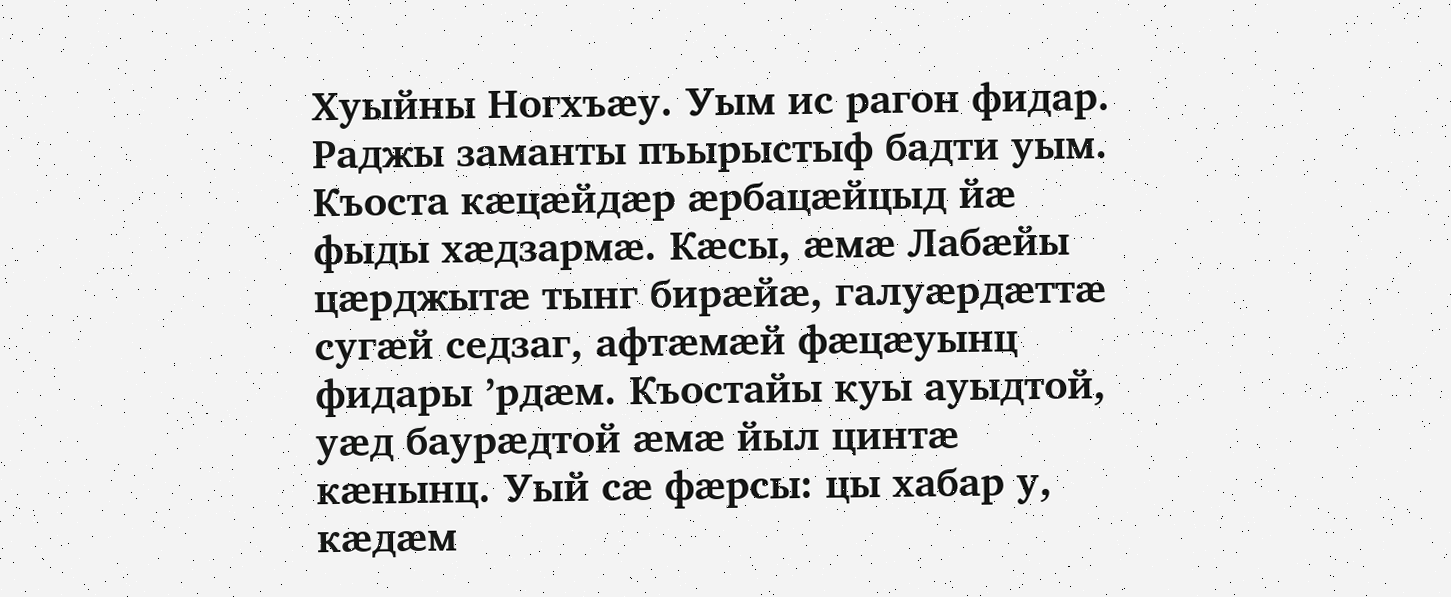Хуыйны Ногхъæу. Уым ис рагон фидар. Раджы заманты пъырыстыф бадти уым. Къоста кæцæйдæр æрбацæйцыд йæ фыды хæдзармæ. Кæсы, æмæ Лабæйы цæрджытæ тынг бирæйæ, галуæрдæттæ сугæй седзаг, афтæмæй фæцæуынц фидары ’рдæм. Къостайы куы ауыдтой, уæд баурæдтой æмæ йыл цинтæ кæнынц. Уый сæ фæрсы: цы хабар у, кæдæм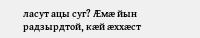ласут ацы суг? Æмæ йын радзырдтой, кæй æххæст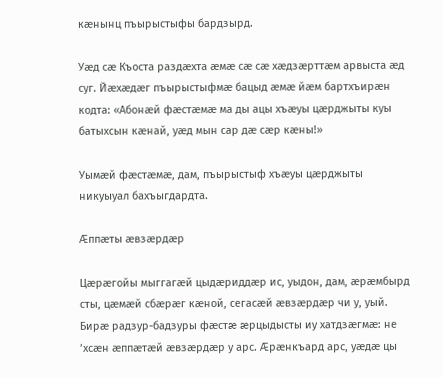кæнынц пъырыстыфы бардзырд.

Уæд сæ Къоста раздæхта æмæ сæ сæ хæдзæрттæм арвыста æд суг. Йæхæдæг пъырыстыфмæ бацыд æмæ йæм бартхъирæн кодта: «Абонæй фæстæмæ ма ды ацы хъæуы цæрджыты куы батыхсын кæнай, уæд мын сар дæ сæр кæны!»

Уымæй фæстæмæ, дам, пъырыстыф хъæуы цæрджыты никуыуал бахъыгдардта.

Æппæты æвзæрдæр

Цæрæгойы мыггагæй цыдæриддæр ис, уыдон, дам, æрæмбырд сты, цæмæй сбæрæг кæной, сегасæй æвзæрдæр чи у, уый. Бирæ радзур-бадзуры фæстæ æрцыдысты иу хатдзæгмæ: не ’хсæн æппæтæй æвзæрдæр у арс. Æрæнкъард арс, уæдæ цы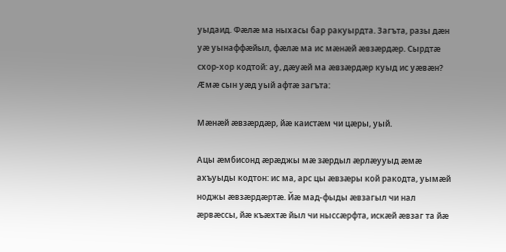уыдаид. Фæлæ ма ныхасы бар ракуырдта. Загъта, разы дæн уæ уынаффæйыл, фæлæ ма ис мæнæй æвзæрдæр. Сырдтæ схор-хор кодтой: ау, дæуæй ма æвзæрдæр куыд ис уæвæн? Æмæ сын уæд уый афтæ загъта:

Мæнæй æвзæрдæр, йæ каистæм чи цæры, уый.

Ацы æмбисонд æрæджы мæ зæрдыл æрлæууыд æмæ ахъуыды кодтон: ис ма, арс цы æвзæры кой ракодта, уымæй ноджы æвзæрдæртæ. Йæ мад-фыды æвзагыл чи нал æрвæссы, йæ къæхтæ йыл чи ныссæрфта, искæй æвзаг та йæ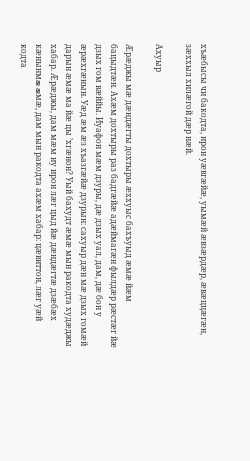хъæбысы чи бакодта, ирон уæвгæйæ, уымæй æвзæрдæр, æвæццæгæн, зæххыл хилæгой дæр нæй.

Ахуыр

Æрæджы мæ дæндæгты дохтыры æххуыс бахъуыд æмæ йæм бацыдтæн. Ахæм дохтыры раз бадгæйæ адæймагæн фылдæр рæстæг йæ дзых гом вæййы. Иуафон мæм дзуры, дæ дзых уал, дам, дæ бон у æрæхгæнын. Уæд æм æз хъазгæйæ дзурын: сахуыр дæн мæ дзых гомæй дарын æмæ ма йæ цы ’хгæнон? Уый бахудт æмæ мын ракодта худæджы хабар. Æрæджы, дам мæм иу ирон лæг цыд йæ дæндæгтæ дзæбæх кæнынмæ æмæ, дам мын ракодта ахæм хабар: цæвиттон, лæг уæй кодта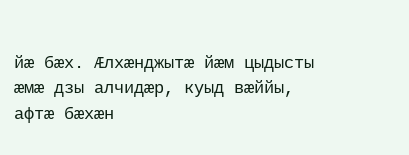йæ бæх. Æлхæнджытæ йæм цыдысты æмæ дзы алчидæр, куыд вæййы, афтæ бæхæн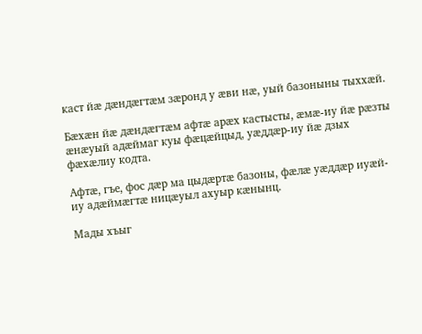каст йæ дæндæгтæм зæронд у æви нæ, уый базоныны тыххæй.

Бæхæн йæ дæндæгтæм афтæ арæх кастысты, æмæ-иу йæ рæзты æнæуый адæймаг куы фæцæйцыд, уæддæр-иу йæ дзых фæхæлиу кодта.

Афтæ, гъе, фос дæр ма цыдæртæ базоны, фæлæ уæддæр иуæй-иу адæймæгтæ ницæуыл ахуыр кæнынц.

Мады хъыг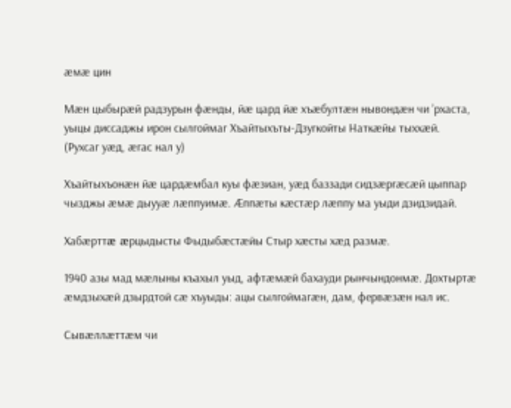æмæ цин

Мæн цыбырæй радзурын фæнды, йæ цард йæ хъæбултæн нывондæн чи ’рхаста, уыцы диссаджы ирон сылгоймаг Хъайтыхъты-Дзугкойты Наткæйы тыххæй. (Рухсаг уæд, æгас нал у)

Хъайтыхъонæн йæ цардæмбал куы фæзиан, уæд баззади сидзæргæсæй цыппар чызджы æмæ дыууæ лæппуимæ. Æппæты кæстæр лæппу ма уыди дзидзидай.

Хабæрттæ æрцыдысты Фыдыбæстæйы Стыр хæсты хæд размæ.

1940 азы мад мæлыны къахыл уыд, афтæмæй бахауди рынчындонмæ. Дохтыртæ æмдзыхæй дзырдтой сæ хъуыды: ацы сылгоймагæн, дам, фервæзæн нал ис.

Сывæллæттæм чи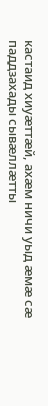кастаид хиуæттæй, ахæм ничи уыд æмæ сæ паддзахады сывæллæтты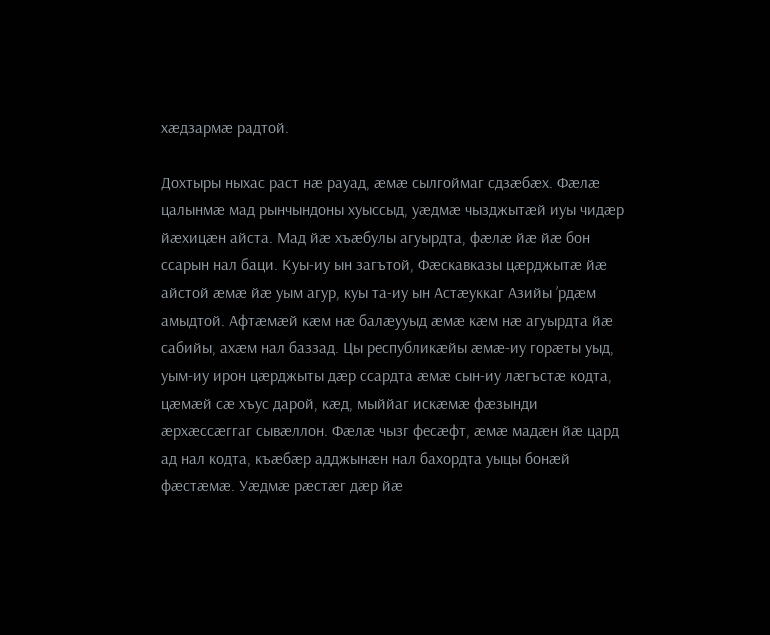хæдзармæ радтой.

Дохтыры ныхас раст нæ рауад, æмæ сылгоймаг сдзæбæх. Фæлæ цалынмæ мад рынчындоны хуыссыд, уæдмæ чызджытæй иуы чидæр йæхицæн айста. Мад йæ хъæбулы агуырдта, фæлæ йæ йæ бон ссарын нал баци. Куы-иу ын загътой, Фæскавказы цæрджытæ йæ айстой æмæ йæ уым агур, куы та-иу ын Астæуккаг Азийы ’рдæм амыдтой. Афтæмæй кæм нæ балæууыд æмæ кæм нæ агуырдта йæ сабийы, ахæм нал баззад. Цы республикæйы æмæ-иу горæты уыд, уым-иу ирон цæрджыты дæр ссардта æмæ сын-иу лæгъстæ кодта, цæмæй сæ хъус дарой, кæд, мыййаг искæмæ фæзынди æрхæссæггаг сывæллон. Фæлæ чызг фесæфт, æмæ мадæн йæ цард ад нал кодта, къæбæр адджынæн нал бахордта уыцы бонæй фæстæмæ. Уæдмæ рæстæг дæр йæ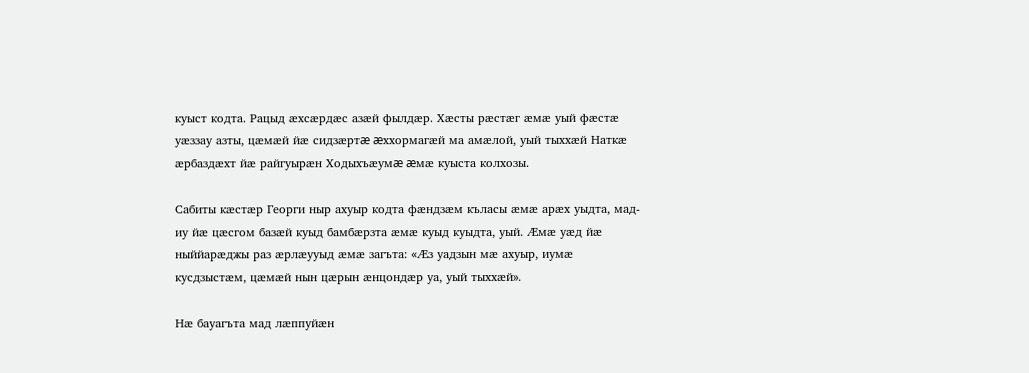куыст кодта. Рацыд æхсæрдæс азæй фылдæр. Хæсты рæстæг æмæ уый фæстæ уæззау азты, цæмæй йæ сидзæртæ æххормагæй ма амæлой, уый тыххæй Наткæ æрбаздæхт йæ райгуырæн Ходыхъæумæ æмæ куыста колхозы.

Сабиты кæстæр Георги ныр ахуыр кодта фæндзæм къласы æмæ арæх уыдта, мад-иу йæ цæсгом базæй куыд бамбæрзта æмæ куыд куыдта, уый. Æмæ уæд йæ ныййарæджы раз æрлæууыд æмæ загъта: «Æз уадзын мæ ахуыр, иумæ кусдзыстæм, цæмæй нын цæрын æнцондæр уа, уый тыххæй».

Нæ бауагъта мад лæппуйæн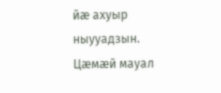йæ ахуыр ныууадзын. Цæмæй мауал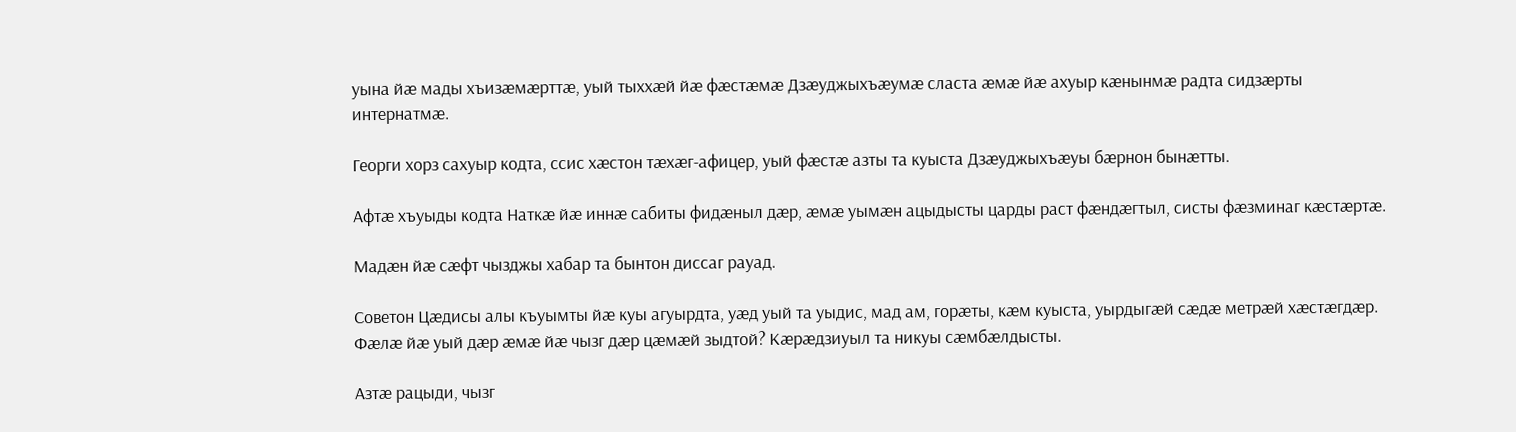уына йæ мады хъизæмæрттæ, уый тыххæй йæ фæстæмæ Дзæуджыхъæумæ сласта æмæ йæ ахуыр кæнынмæ радта сидзæрты интернатмæ.

Георги хорз сахуыр кодта, ссис хæстон тæхæг-афицер, уый фæстæ азты та куыста Дзæуджыхъæуы бæрнон бынæтты.

Афтæ хъуыды кодта Наткæ йæ иннæ сабиты фидæныл дæр, æмæ уымæн ацыдысты царды раст фæндæгтыл, систы фæзминаг кæстæртæ.

Мадæн йæ сæфт чызджы хабар та бынтон диссаг рауад.

Советон Цæдисы алы къуымты йæ куы агуырдта, уæд уый та уыдис, мад ам, горæты, кæм куыста, уырдыгæй сæдæ метрæй хæстæгдæр. Фæлæ йæ уый дæр æмæ йæ чызг дæр цæмæй зыдтой? Кæрæдзиуыл та никуы сæмбæлдысты.

Азтæ рацыди, чызг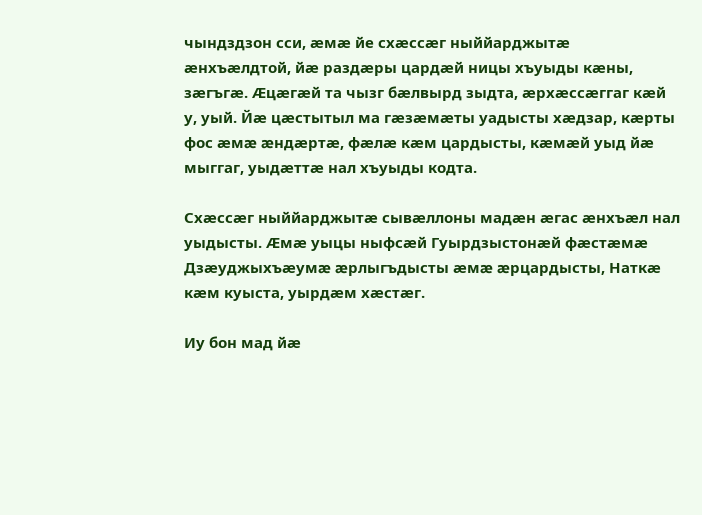чындздзон сси, æмæ йе схæссæг ныййарджытæ æнхъæлдтой, йæ раздæры цардæй ницы хъуыды кæны, зæгъгæ. Æцæгæй та чызг бæлвырд зыдта, æрхæссæггаг кæй у, уый. Йæ цæстытыл ма гæзæмæты уадысты хæдзар, кæрты фос æмæ æндæртæ, фæлæ кæм цардысты, кæмæй уыд йæ мыггаг, уыдæттæ нал хъуыды кодта.

Схæссæг ныййарджытæ сывæллоны мадæн æгас æнхъæл нал уыдысты. Æмæ уыцы ныфсæй Гуырдзыстонæй фæстæмæ Дзæуджыхъæумæ æрлыгъдысты æмæ æрцардысты, Наткæ кæм куыста, уырдæм хæстæг.

Иу бон мад йæ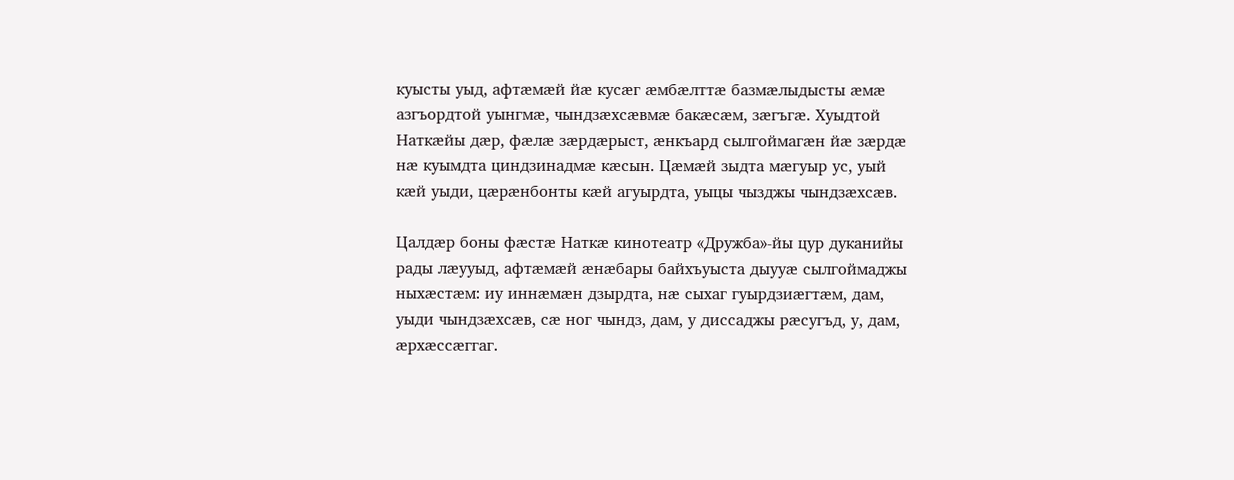куысты уыд, афтæмæй йæ кусæг æмбæлттæ базмæлыдысты æмæ азгъордтой уынгмæ, чындзæхсæвмæ бакæсæм, зæгъгæ. Хуыдтой Наткæйы дæр, фæлæ зæрдæрыст, æнкъард сылгоймагæн йæ зæрдæ нæ куымдта циндзинадмæ кæсын. Цæмæй зыдта мæгуыр ус, уый кæй уыди, цæрæнбонты кæй агуырдта, уыцы чызджы чындзæхсæв.

Цалдæр боны фæстæ Наткæ кинотеатр «Дружба»-йы цур дуканийы рады лæууыд, афтæмæй æнæбары байхъуыста дыууæ сылгоймаджы ныхæстæм: иу иннæмæн дзырдта, нæ сыхаг гуырдзиæгтæм, дам, уыди чындзæхсæв, сæ ног чындз, дам, у диссаджы рæсугъд, у, дам, æрхæссæггаг.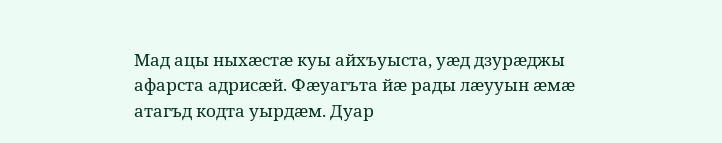Мад ацы ныхæстæ куы айхъуыста, уæд дзурæджы афарста адрисæй. Фæуагъта йæ рады лæууын æмæ атагъд кодта уырдæм. Дуар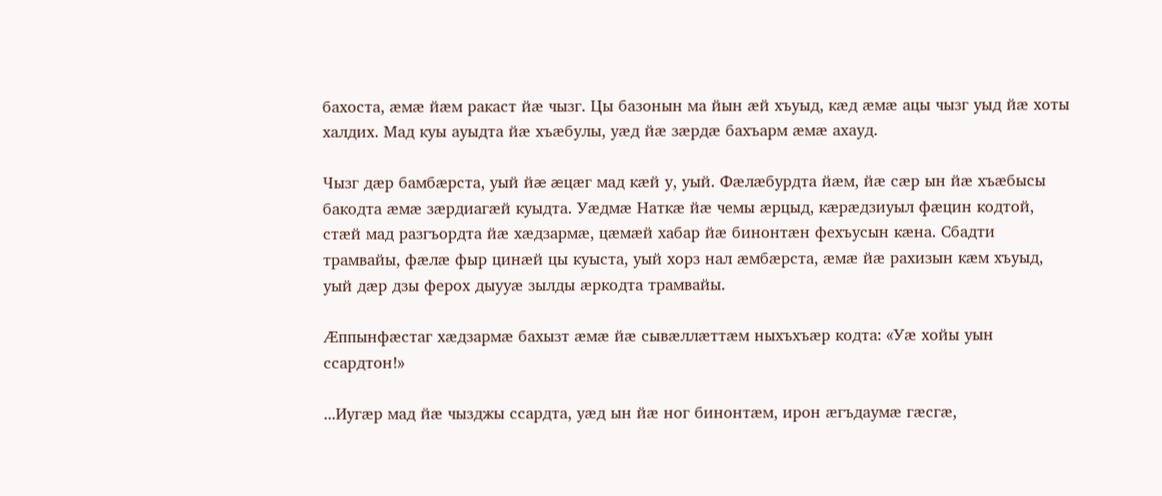бахоста, æмæ йæм ракаст йæ чызг. Цы базонын ма йын æй хъуыд, кæд æмæ ацы чызг уыд йæ хоты халдих. Мад куы ауыдта йæ хъæбулы, уæд йæ зæрдæ бахъарм æмæ ахауд.

Чызг дæр бамбæрста, уый йæ æцæг мад кæй у, уый. Фæлæбурдта йæм, йæ сæр ын йæ хъæбысы бакодта æмæ зæрдиагæй куыдта. Уæдмæ Наткæ йæ чемы æрцыд, кæрæдзиуыл фæцин кодтой, стæй мад разгъордта йæ хæдзармæ, цæмæй хабар йæ бинонтæн фехъусын кæна. Сбадти трамвайы, фæлæ фыр цинæй цы куыста, уый хорз нал æмбæрста, æмæ йæ рахизын кæм хъуыд, уый дæр дзы ферох дыууæ зылды æркодта трамвайы.

Æппынфæстаг хæдзармæ бахызт æмæ йæ сывæллæттæм ныхъхъæр кодта: «Уæ хойы уын ссардтон!»

...Иугæр мад йæ чызджы ссардта, уæд ын йæ ног бинонтæм, ирон æгъдаумæ гæсгæ,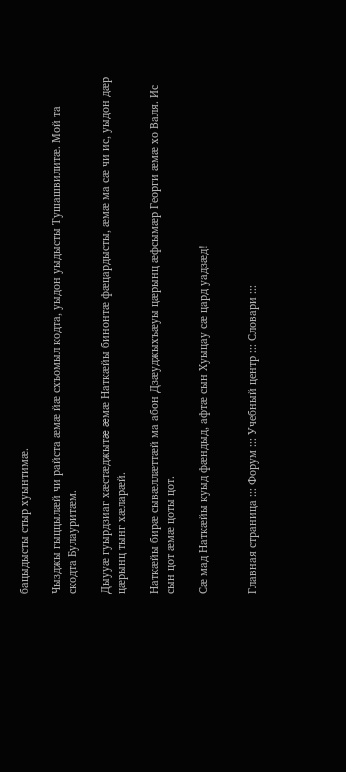бацыдысты стыр хуынтимæ.

Чызджы гыццылæй чи райста æмæ йæ схъомыл кодта, уыдон уыдысты Тушашвилитæ. Мой та скодта Булауритæм.

Дыууæ гуырдзиаг хæстæджытæ æмæ Наткæйы бинонтæ фæцардысты, æмæ ма сæ чи ис, уыдон дæр цæрынц тынг хæларæй.

Наткæйы бирæ сывæллæттæй ма абон Дзæуджыхъæуы цæрынц æфсымæр Георги æмæ хо Валя. Ис сын цот æмæ цоты цот.

Сæ мад Наткæйы куыд фæндыд, афтæ сын Хуыцау сæ цард уадзæд!


Главная страница ::: Форум ::: Учебный центр ::: Словари :::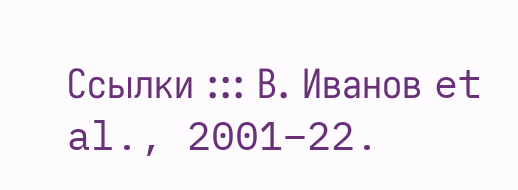Ссылки ::: В. Иванов et al., 2001–22.